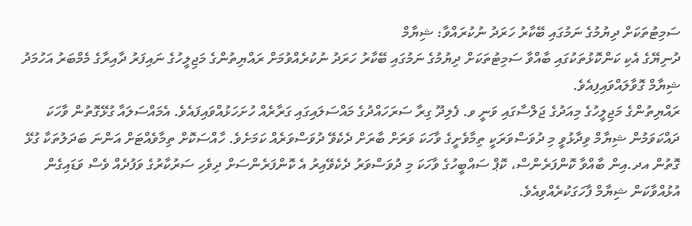ސަމިޓުތަކަށް ދިޔުމުގެ ނަމުގައި ބޭކާރު ހަރަދު ނުކުރައްވާ: ޝިޔާމް
ދުނިޔޭގެ އެކި ކަންކޮޅުތަކުގައި ބާއްވާ ސަމިޓުތަކަށް ދިޔުމުގެ ނަމުގައި ބޭކާރު ހަރަދު ނުކުރެއްވުމަށް ރައްޔިތުންގެ މަޖިލީހުގެ ނައިފަރު ދާއިރާގެ މެމްބަރު އަހުމަދު ޝިޔާމް ގޮވާލައްވައިފިއެވެ.
ރައްޔިތުންގެ މަޖިލީހުގެ މިއަދުގެ ޖަލްސާގައި ވަނީ ވ. ފެލިދޫ ގިރާ ސަރަހައްދުގެ މައްސަލައިގައި ގަރާރެއް ހުށަހަޅުއްވައިފައެވެ. އެމައްސަލައާ ގުޅޭގޮތުން ވާހަކަ ދައްކަވަމުން ޝިޔާމް ވިދާޅުވީ މި ދުވަސްވަރަކީ ތިމާވެށީގެ ވާހަކަ ވަރަށް ބާރަށް ދެކެވޭ ދުވަސްވަރެއް ކަމަށެވެ. ހާއްސަކޮށް ތިމާވެއްޓަށް އަންނަ ބަދަލުތަކާ ގުޅޭ ގޮތުން އދ.އިން ބާއްވާ ކޮންފަރެންސް، ކޮޕް ސައްބީހުގެ ވާހަކަ މި ދުވަސްވަރު ދެކެވޭއިރު އެ ކޮންފަރެންސަށް ދިވެހި ސަރުކާރުގެ ވަފުދެއް ވެސް ވަޑައިގެން އުޅުއްވާކަން ޝިޔާމް ފާހަގަކުރެއްވިއެވެ.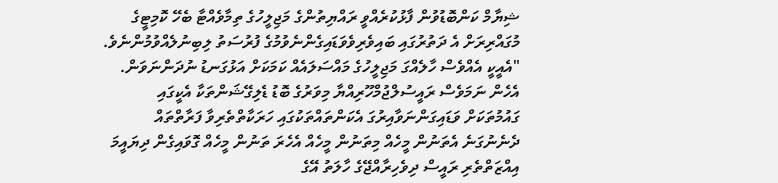ޝިޔާމް ކަންބޮޑުވުން ފާޅުކުރެއްވީ ރައްޔިތުންގެ މަޖިލީހުގެ ތިމާވެއްޓާ ބެހޭ ކޮމިޓީގެ މުގައްރިރަށް އެ ދަތުރުގައި ބައިވެރިވެވަޑައިގެންނެވުމުގެ ފުރުސަތު ލިބިނުލެއްވުމުންނެވެ.
"އެއީކީ އެއްވެސް ހާލެއްގަ މަޖިލީހުގެ މައްސަލައެއް ކަމަކަށް އަޅުގަނޑު ނުދަންނަވަން. އެހެން ނަމަވެސް ރައީސުލްޖުމްހޫރިއްޔާ މިވަރުގެ ބޮޑު ޑެލިގޭޝަންތަކާ އެކީގައި ގައުމުތަކަށް ވަޑައިގަންނަވާއިރުގަ އެކަންތައްތަކުގައި ހަރަކާތްތެރިވާ ފަރާތްތައް ދެނެނުގަނެ އެތަނުން މީހެއް މިތަނުން މީހެއް އެހެރަ ތަނުން މީހެއް ގޮވައިގެން ދިޔައީމަ އިއްޒަތްތެރި ރައީސް ދިވެހިރާއްޖޭގެ ހާލަތު އޭގެ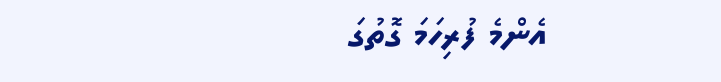އެންމެ ފުރިހަމަ ގޮތުގަ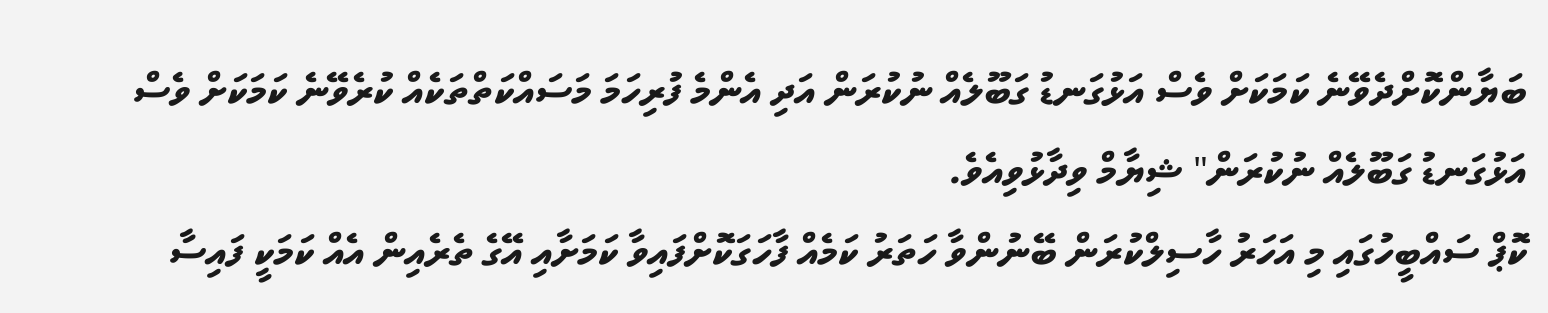ބަޔާންކޮށްދެވޭނެ ކަމަކަށް ވެސް އަޅުގަނޑު ގަބޫލެއް ނުކުރަން އަދި އެންމެ ފުރިހަމަ މަސައްކަތްތަކެއް ކުރެވޭނެ ކަމަކަށް ވެސް އަޅުގަނޑު ގަބޫލެއް ނުކުރަން" ޝިޔާމް ވިދާޅުވިއެވެ.
ކޮޕް ސައްބީހުގައި މި އަހަރު ހާސިލްކުރަން ބޭނުންވާ ހަތަރު ކަމެއް ފާހަގަކޮށްފައިވާ ކަމަށާއި އޭގެ ތެރެއިން އެއް ކަމަކީ ފައިސާ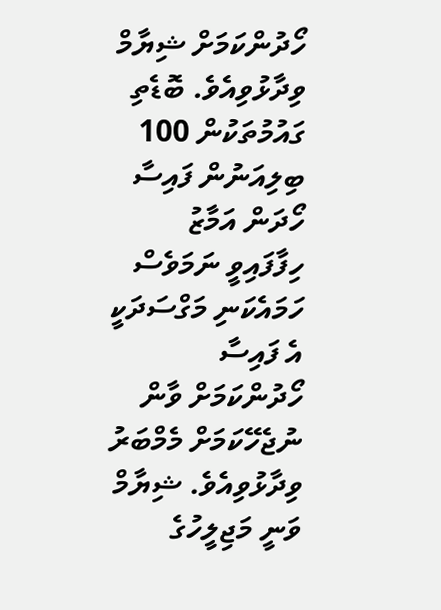ހޯދުންކަމަށް ޝިޔާމް ވިދާޅުވިއެވެ. ބޮޑެތި ގައުމުތަކުން 100 ބިލިއަނުން ފައިސާ ހޯދަން އަމާޒު ހިފާފައިވީ ނަމަވެސް ހަމައެކަނި މަގްސަދަކީ އެ ފައިސާ ހޯދުންކަމަށް ވާން ނުޖެހޭކަމަށް މެމްބަރު ވިދާޅުވިއެވެ. ޝިޔާމް ވަނީ މަޖިލީހުގެ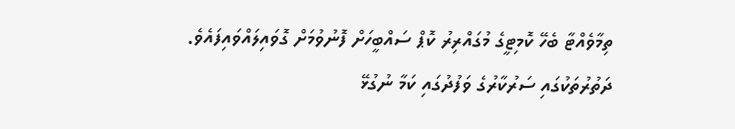ތިމާވެއްޓާ ބެހޭ ކޮމިޓީގެ މުގައްރިރު ކޮޕް ސައްބީހަށް ފޮނުވުމަށް ގޮވައިލައްވައިފައެވެ.
ދަތުރުތަކުގައި ސަރުކާރުގެ ވަފުދުގައި ކަމާ ނުގުޅޭ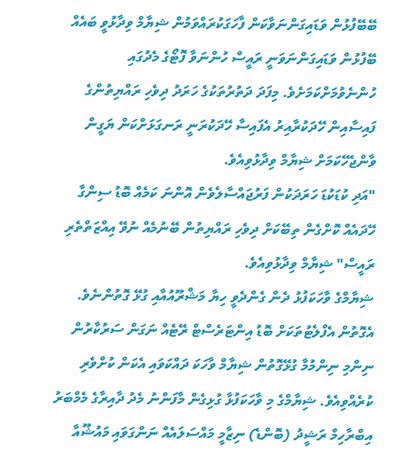ބޭބޭފުޅުން ވަޑައިގަންނަވާކަން ފާހަގަކުރައްވަމުން ޝިޔާމް ވިދާޅުވީ ބައެއް ބޭފުޅުން ވަޑައިގަންނަވަނީ ރައީސް ހުންނަވާ ފޮޓޯގެ މެދުގައި ހުންނެވުމަށްކަމަށެވެ. މިފަދަ ދަތުރުތަކުގެ ހަރަދު ދިވެހި ރައްޔިތުންގެ ފައިސާއިން ހޭދަކުރާއިރު އެފައިސާ ހޭދަކުރަނީ ރަނގަޅަށްކަން ޔަގީން ވާންޖެހޭކަމަށް ޝިޔާމް ވިދާޅުވިއެވެ.
"އަދި ކުޑަކުޑަ ހަރަދަކުން ފަރުޖައްސާލެވެން އޮންނަ ކަމެއް ބޮޑު ސިންގާ ހޭދައެއް ކޮށްގެން ތިބޭކަށް ދިވެހި ރައްޔިތުން ބޭނުމެއް ނުވޭ އިއްޒަތްތެރި ރައީސް" ޝިޔާމް ވިދާޅުވިއެވެ.
ޝިޔާމްގެ ވާހަކަފުޅު ދެން ގެންދެވީ ހިޔާ މަޝްރޫއުއާއި ގުޅޭ ގޮތުންނެވެ. އެގޮތުން އެފްލެޓުތަކަށް ބޮޑު އިންޓަރެސްޓް ރޭޓެއް ނަގަން ސަރުކާރުން ނިންމި ނިންމުމާ ގުޅޭގޮތުން ޝިޔާމް ވާހަކަ ދައްކަވައި އެކަން ކުށްވެރި ކުރެއްވިއެވެ. ޝިޔާމްގެ މި ވާހަކަފުޅާ ގުޅިގެން މާފަންނު މެދު ދާއިރާގެ މެމްބަރު އިބްރާހިމް ރަޝީދު (ބޮންޑެ) ނިޒާމީ މައްސަލައެއް ނަންގަވައި މައުޝޫއާ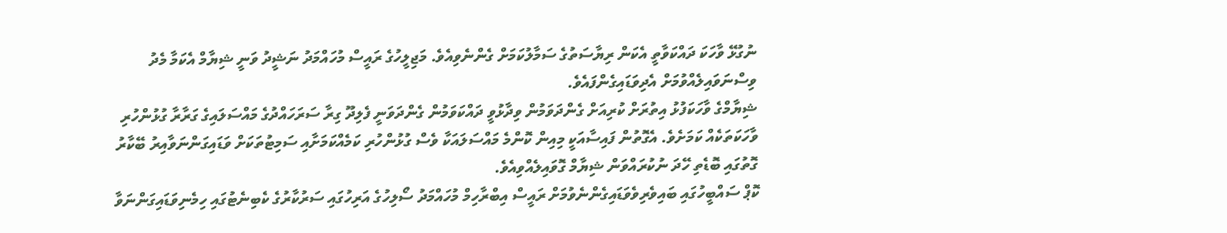ނުގުޅޭ ވާހަކަ ދައްކަވާތީ އެކަން ރިޔާސަތުގެ ސަމާލުކަމަށް ގެންނެވިއެވެ. މަޖިލީހުގެ ރައީސް މުހައްމަދު ނަޝީދު ވަނީ ޝިޔާމް އެކަމާ މެދު ވިސްނަވައިލެއްވުމަށް އެދިވަޑައިގެންފައެވެ.
ޝިޔާމްގެ ވާހަކަފުޅު އިތުރަށް ކުރިއަށް ގެންދަވަމުން ވިދާޅުވީ ދައްކަވަމުން ގެންދަވަނީ ފެލިދޫ ގިރާ ސަރަހައްދުގެ މައްސަލައިގެ ގަރާރާ ގުޅުންހުރި ވާހަކަތަކެއް ކަމަށެވެ. އެގޮތުން ފައިސާއަކީ މިއިން ކޮންމެ މައްސަލައަކާ ވެސް ގުޅުންހުރި ކަމެއްކަމަށާއި ސަމިޓުތަކަށް ވަޑައިގަންނަވާއިރު ބޭކާރު ގޮތުގައި ބޮޑެތި ހޭދަ ނުކުރައްވަން ޝިޔާމް ގޮވައިލެއްވިއެވެ.
ކޮޕް ސައްބީހުގައި ބައިވެރިވެވަޑައިގެންނެވުމަށް ރައީސް އިބްރާހިމް މުހައްމަދު ސޯލިހުގެ އަރިހުގައި ސަރުކާރުގެ ކެބިނެޓުގައި ހިމެނިވަޑައިގަންނަވާ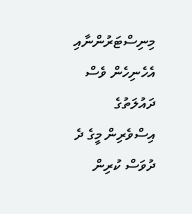މިނިސްޓަރުންނާއި އެހެނިހެން ވެސް ދައުލަތުގެ އިސްވެރިން މީގެ ދެ ދުވަސް ކުރިން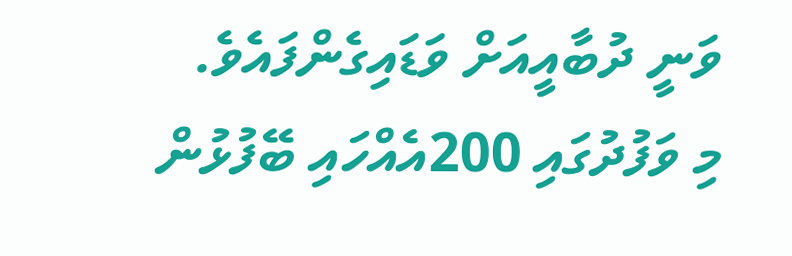ވަނީ ދުބާއީއަށް ވަޑައިގެންފައެވެ. މި ވަފުދުގައި 200އެއްހައި ބޭފުޅުން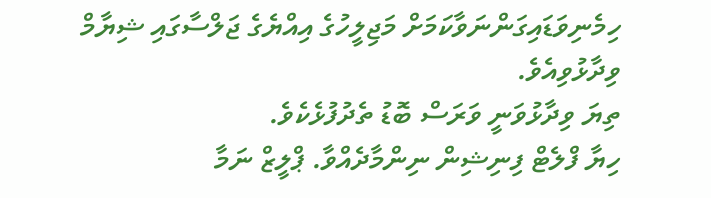ހިމެނިވަޑައިގަންނަވާކަމަށް މަޖިލީހުގެ އިއްޔެގެ ޖަލްސާގައި ޝިޔާމް ވިދާޅުވިއެވެ.
ތިޔަ ވިދާޅުވަނީ ވަރަސް ބޮޑު ތެދުފުޅެކެވެ.
ހިޔާ ފްލެޓް ފިނިޝިން ނިންމާދެއްވާ. ޕްލީޒް ނަމާ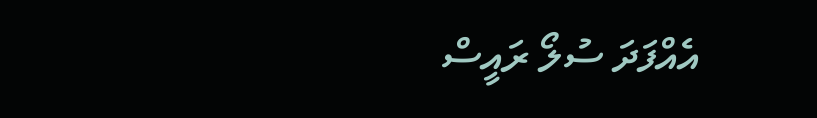އެއްފަދަ ސުލޯ ރައީސް